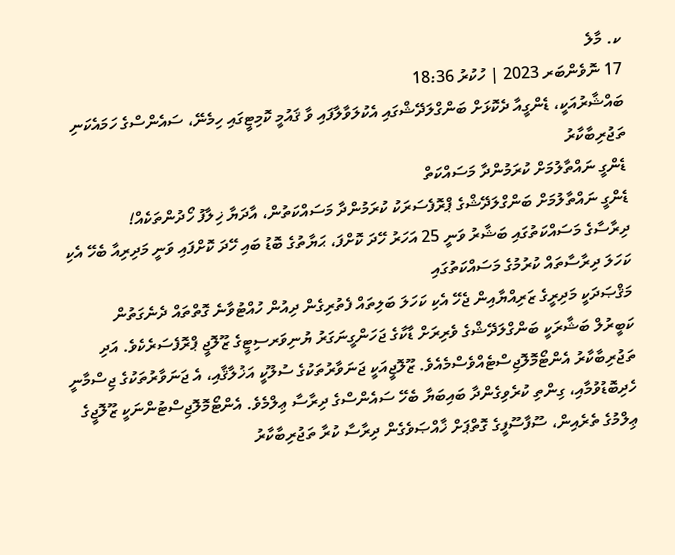ކ. މާލެ
17 ނޮވެންބަރ 2023 | ހުކުރު 18:36
ބައްޝާރުއަކީ، ޑެންގީއާ ދެކޮޅަށް ބަންގްލަދޭޝްގައި އެކުލަވާލާފައި ވާ ޤައުމީ ކޮމިޓީގައި ހިމެނޭ، ސައެންސްގެ ހަމައެކަނި ތަޖުރިބާކާރު
ޑެންގީ ނައްތާލުމަށް ކުރަމުންދާ މަސައްކަތް
ޑެންގީ ނައްތާލުމަށް ބަންގްލަދޭޝްގެ ޕްރޮފެސަރަކު ކުރަމުންދާ މަސައްކަތުން، އާދަޔާ ޚިލާފު ހޯދުންތަކެއް!
ދިރާސާގެ މަސައްކަތުގައި ބަޝާރު ވަނީ 25 އަހަރު ހޭދަ ކޮށްފަ، ޙަޔާތުގެ ބޮޑު ބައި ހޭދަ ކޮށްފައި ވަނީ މަދިރިއާ ބެހޭ އެކި ކަހަލަ ދިރާސާތައް ކުރުމުގެ މަސައްކަތުގައި
މަޤްޞަދަކީ މަދިރީގެ ޒަރިއްޔާއިން ޖެހޭ އެކި ކަހަލަ ބަލިތައް ފެތުރިގެން ދިއުން ހުއްޓުވާނެ ގޮތްތައް ދެނެގަތުން
ކަބީރުލް ބަޝާރަކީ ބަންގްލަދޭޝްގެ ވެރިރަށް ޑާކާގެ ޖަހަންގީނަގަރު ޔުނިވަރސިޓީގެ ޒޫލޮޖީ ޕްރޮފެސަރެކެވެ. އަދި ތަޖުރިބާކާރު އެންޓޯމޮލޮޖިސްޓެއްވެސްމެއެވެ. ޒޫލޮޖީއަކީ ޖަނަވާރުތަކުގެ ސުލޫކީ އަޚުލާޤާއި، އެ ޖަނަވާރުތަކުގެ ޖިސްމާނީ ހެދިބޮޑުވުމާއި، ގިންތި ކުރެވިގެންދާ ބައިބަޔާ ބެހޭ ސައެންސްގެ ދިރާސާ ޢިލްމެވެ. އެންޓޯމޮލޮޖިސްޓުންނަކީ ޒޫލޮޖީގެ ޢިލްމުގެ ތެރެއިން، ސޫފާސޫފީގެ ގޮތްޕަށް ޚާއްޞަވެގެން ދިރާސާ ކުރާ ތަޖުރިބާކާރު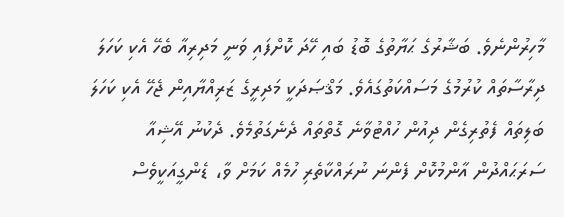މާހިރުންނެވެ. ބަޝާރުގެ ޙަޔާތުގެ ބޮޑު ބައި ހޭދަ ކޮށްފައި ވަނީ މަދިރިއާ ބެހޭ އެކި ކަހަލަ ދިރާސާތައް ކުރުމުގެ މަސައްކަތުގައެވެ. މަޤްޞަދަކީ މަދިރީގެ ޒަރިއްޔާއިން ޖެހޭ އެކި ކަހަލަ ބަލިތައް ފެތުރިގެން ދިއުން ހުއްޓުވާނެ ގޮތްތައް ދެނެގަތުމެވެ. ދެކުނު އޭޝިއާ ސަރަޙައްދުން އާންމުކޮށް ފެންނަ ނުރައްކާތެރި ހުމެއް ކަމަށް ވާ، ޑެންގީއަކީވެސް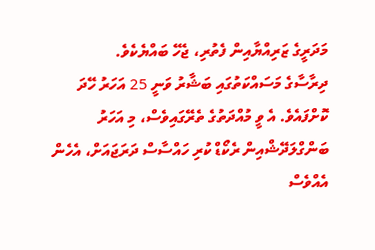މަދަރީގެ ޒަރިއްޔާއިން ފެތުރި، ޖެހޭ ބައްޔެކެވެ.
ދިރާސާގެ މަސައްކަތުގައި ބަޝާރު ވަނީ 25 އަހަރު ހޭދަ ކޮށްފައެވެ. އެ ވީ މުއްދަތުގެ ތެރޭގައިވެސް، މި އަހަރު ބަންގްލަދޭޝްއިން ރެކޯޑް ކުރި ހައްސާސް ދަރަޖައަށް، އެހެން އެއްވެސް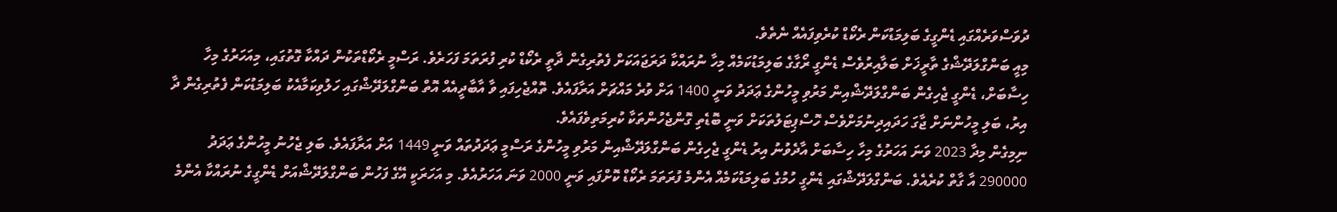ދުވަސްވަރެއްގައި ޑެންގީގެ ބަލިމަޑުކަން ރެކޯޑް ކުރެވިފައެއް ނެތެވެ.
މިއީ ބަންގްލަދޭޝްގެ ތާރީޚަށް ބަލާއިރުވެސް ޑެންގީ ރޯގާގެ ބަލިމަޑުކަމެއް މިހާ ނުރައްކާ ދަރަޖައަކަށް ފެތުރިގެން ދާތީ ރެކޯޑް ކުރި ފުރަތަމަ ފަހަރެވެ. ރަސްމީ ރެކޯޑްތަކުން ދައްކާ ގޮތުގައި، މިއަހަރުގެ މިހާ ހިސާބަށް، ޑެންގީ ޖެހިގެން ބަންގްލަދޭޝްއިން މަރުވި މީހުންގެ ޢަދަދު ވަނީ 1400 އަށް ވުރެ މައްޗަށް އަރާފައެވެ. ތޮއްޖެހިފައި ވާ އާބާދީއެއް އޮތް ބަންގްލަދޭޝްގައި ހަލުވިކަމާއެކު ބަލިމަޑުކަން ފެތުރިގެން ދާ އިރު، ބަލި މީހުންނަށް ޖާގަ ހަދައިދިނުމަށްވެސް ހޮސްޕިޓަލުތަކަށް ވަނީ ބޮޑެތި ގޮންޖެހުންތަކާ ކުރިމަތިވެފައެވެ.
ނިމިގެން މިދާ 2023 ވަނަ އަހަރުގެ މިހާ ހިސާބަށް އާދެވުނު އިރު ޑެންގީ ޖެހިގެން ބަންގްލަދޭޝްއިން މަރުވި މީހުންގެ ރަސްމީ ޢަދަދުތައް ވަނީ 1449 އަށް އަރާފައެވެ. ބަލި ޖެހުނު މީހުންގެ ޢަދަދު 290000 އާ ގާތް ކުރެއެވެ. ބަންގްލަދޭޝްގައި ޑެންގީ ހުމުގެ ބަލިމަޑުކަމެއް އެންމެ ފުރަތަމަ ރެކޯޑް ކޮށްފައި ވަނީ 2000 ވަނަ އަހަރުއެވެ. މި އަހަރަކީ އޭގެ ފަހުން ބަންގްލަދޭޝްއަށް ޑެންގީގެ ނުރައްކާ އެންމެ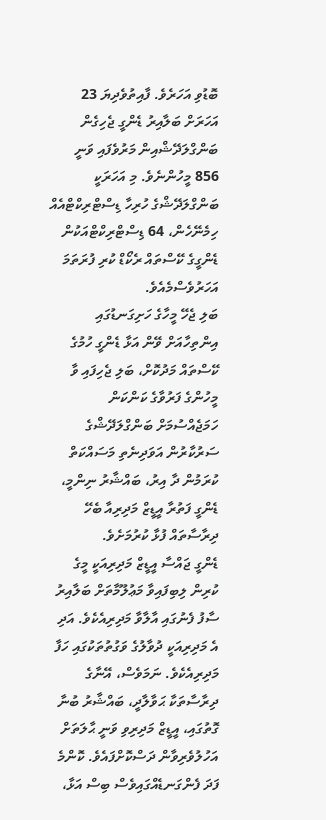ބޮޑުވި އަހަރެވެ. ފާއިތުވެދިޔަ 23 އަހަރަށް ބަލާއިރު ޑެންގީ ޖެހިގެން ބަންގްލަދޭޝްއިން މަރުވެފައި ވަނީ 856 މީހުންނެވެ. މި އަހަރަކީ ބަންގްލަދޭޝްގެ ހުރިހާ ޑިސްޓްރިކްޓްއެއް ހިމެނޭހެން، 64 ޑިސްޓްރިކްޓްއަކުން ޑެންގީގެ ކޭސްތައް ރެކޯޑް ކުރި ފުރަތަމަ އަހަރުވެސްމެއެވެ.
ބަލި ޖެހޭ މީހާގެ ހަށިގަނޑުގައި އިންތިހާއަށް ވޭން އަޅާ ޑެންގީ ހުމުގެ ކޭސްތައް މަދުކޮށް، ބަލި ޖެހިފައި ވާ މީހުންގެ ފަރުވާގެ ކަންކަން ހަމަޖެއްސުމަށް ބަންގްލަދޭޝްގެ ސަރުކާރުން އަވަދިނެތި މަސައްކަތް ކުރަމުން ދާ އިރު، ބައްޝާރު ނިންމީ، ޑެންގީ ފަތުރާ އީޑީޒް މަދިރިއާ ބެހޭ ދިރާސާތައް ފުޅާ ކުރުމަށެވެ.
ޑެންގީ ޖައްސާ އީޑީޒް މަދިރިއަކީ މީގެ ކުރިން ލިބިފައިވާ މަޢުލޫމާތަށް ބަލާއިރު ސާފު ފެނުގައި އާލާވާ މަދިރިއެކެވެ. އަދި އެ މަދިރިއަކީ ދުވާލުގެ ވަގުތުތަކުގައި ހަފާ މަދިރިއެކެވެ. ނަމަވެސް، އޭނާގެ ދިރާސާތަކާ ޙަވާލާދީ، ބައްޝާރު ބުނާ ގޮތުގައި، އީޑީޒް މަދިރިވި ވަނީ ޙާލަތަށް އަހުލުވެރިވާން ދަސްކޮށްފައެވެ. ކޮންމެ ފަދަ ފެންގަނޑެއްގައިވެސް ބިސް އަޅާ،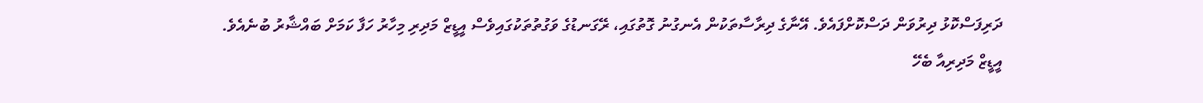ދަރިފަސްކޮޅު ދިރުވަން ދަސްކޮށްފައެވެ. އޭނާގެ ދިރާސާތަކުން އެނގުނު ގޮތުގައި، ރޭގަނޑުގެ ވަގުތުތަކުގައިވެސް އީޑީޒް މަދިރި މިހާރު ހަފާ ކަމަށް ބައްޝާރު ބުނެއެވެ.
އީޑީޒް މަދިރިއާ ބެހޭ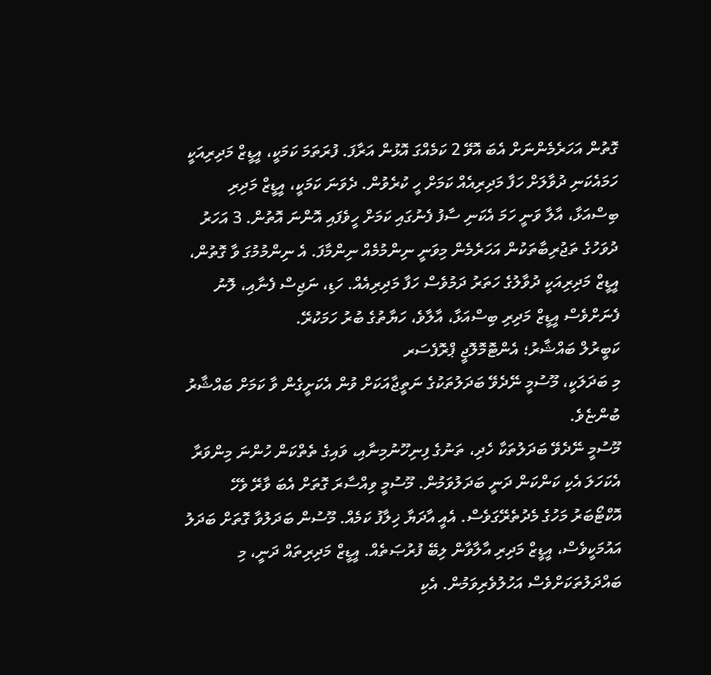ގޮތުން އަހަރެމެންނަށް އެބަ އޮވޭ 2 ކަމެއްގަ އޮޅުން އަރާފަ. ފުރަތަމަ ކަމަކީ، އީޑީޒް މަދިރިއަކީ ހަމައެކަނި ދުވާލަށް ހަފާ މަދިރިއެއް ކަމަށް ހީ ކުރެވުން. ދެވަނަ ކަމަކީ، އީޑީޒް މަދިރި ބިސްއަޅާ، އާލާ ވަނީ ހަމަ އެކަނި ސާފު ފެނުގައި ކަމަށް ހީވެފައި އޮންނަ އޮތުން. 3 އަހަރު ދުވަހުގެ ތަޖުރިބާތަކުން އަހަރެމެން މިވަނީ ނިންމުމެއް ނިންމާފަ. އެ ނިންމުމުގަ ވާ ގޮތުން، އީޑީޒް މަދިރިއަކީ ދުވާލުގެ ހަތަރު ދަމުވެސް ހަފާ މަދިރިއެއް. ހަޑި، ނަޖިސް ފެނާއި، ލޮނު ފެނަށްވެސް އީޑީޒް މަދިރި ބިސްއަޅާ، އާލާވެ، ހަޔާތުގެ ބުރު ހަމަކުރޭ.
ކަބީރުލް ބައްޝާރު؛ އެންޓޮމޮލޮޖީ ޕްރޮފެސަރ
މި ބަދަލަކީ، މޫސުމީ ނޭދެވޭ ބަދަލުތަކުގެ ނަތީޖާއަކަށް ވުން އެކަށީގެން ވާ ކަމަށް ބައްޝާރު ބުންޏެވެ.
މޫސުމީ ނޭދެވޭ ބަދަލުތަކާ ހެދި، ތަނުގެ ފިނިހޫނުމިނާއި، ވައިގެ ތެތްކަން ހުންނަ މިންވަރާ އެކަހަލަ އެކި ކަންކަން ދަނީ ބަދަލުވަމުން. މޫސުމީ ވިއްސާރަ ގޮތަށް އެބަ ވާރޭ ވެހޭ އޮކްޓޯބަރު މަހުގެ މެދުތެރޭގަވެސް. އެއީ އާދަޔާ ޚިލާފު ކަމެއް. މޫސުން ބަދަލުވާ ގޮތަށް ބަދަލު އައުމަކީވެސް، އީޑީޒް މަދިރި އާލާވާން ލިބޭ ފުރުޞަތެއް. އީޑީޒް މަދިރިތައް ދަނީ، މި ބައްދަލުތަކަށްވެސް އަހުލުވެރިވަމުން. އެކި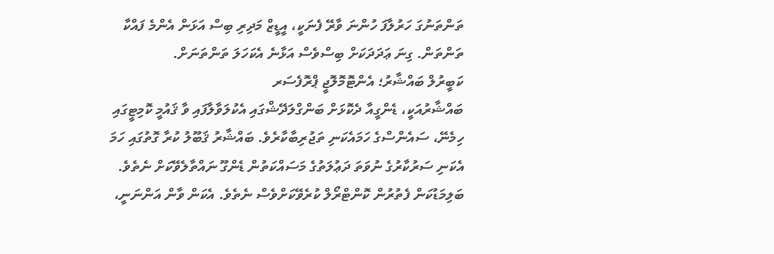ތަންތަނުގަ ހަރުލާފަ ހުންނަ ވާރޭ ފެނަކީ، އީޑީޒް މަދިރި ބިސް އަޅަން އެންމެ ފައްކާ ތަންތަން. ގިނަ ޢަދަދަކަށް ބިސްވެސް އަޅާނެ އެކަހަލަ ތަންތަނަށް.
ކަބީރުލް ބައްޝާރު؛ އެންޓޮމޮލޮޖީ ޕްރޮފެސަރ
ބައްޝާރުއަކީ، ޑެންގީއާ ދެކޮޅަށް ބަންގްލަދޭޝްގައި އެކުލަވާލާފައި ވާ ޤައުމީ ކޮމިޓީގައި ހިމެނޭ، ސައެންސްގެ ހަމައެކަނި ތަޖުރިބާކާރެވެ. ބައްޝާރު ޤަބޫލު ކުރާ ގޮތުގައި ހަމަ އެކަނި ސަރުކާރުގެ ނުވަތަ ދަޢުލަތުގެ މަސައްކަތުން ޑެންގޫ ނައްތާލެވޭކަށް ނެތެވެ. ބަލިމަޑުކަން ފެތުރުން ކޮންޓްރޯލް ކުރެވޭކަށްވެސް ނެތެވެ. އެކަން ވާން އަންނަނީ،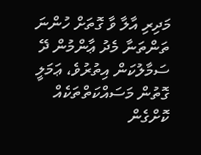މަދިރި އާލާ ވާ ގޮތަށް ހުންނަ ތަންތަނާ މެދު ޢާންމުން ދޭ ސަމާލުކަން އިތުރުވެ، ޢަމަލީ ގޮތުން މަސައްކަތްތަކެއް ކޮށްގެން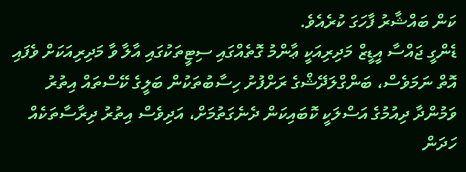ކަން ބައްޝާރު ފާހަގަ ކުރެއެވެ.
ޑެންގީ ޖައްސާ އީޑީޒް މަދިރިއަކީ ޢާންމު ގޮތެއްގައި ސިޓީތަކުގައި އާލާ ވާ މަދިރިއަކަށް ވެފައި އޮތް ނަމަވެސް، ބަންގްލަދޭޝްގެ ރަށްފުށު ހިސާބުތަކުން ބަލީގެ ކޭސްތައް އިތުރު ވަމުންދާ ދިއުމުގެ އަސްލަކީ ކޮބައިކަން ދެނެގަތުމަށް، އަދިވެސް އިތުރު ދިރާސާތަކެއް ހަދަން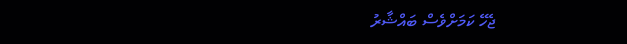ޖެހޭ ކަމަށްވެސް ބައްޝާރު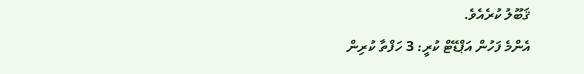ޤަބޫލު ކުރެއެވެ.
އެންމެ ފަހުން އަޕްޑޭޓް ކުރީ: 3 ހަފްތާ ކުރިން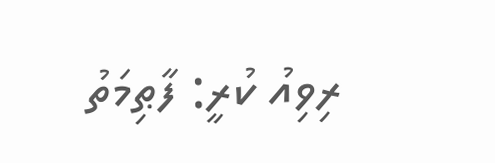ރިވިއު ކުރީ: ފާޠިމަތު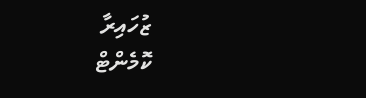ޒުހައިރާ
ކޮމެންޓް